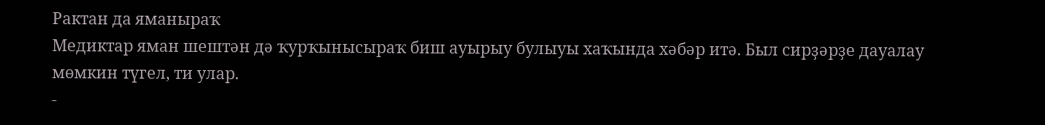Рактан да яманыраҡ
Медиктар яман шештән дә ҡурҡынысыраҡ биш ауырыу булыуы хаҡында хәбәр итә. Был сирҙәрҙе дауалау мөмкин түгел, ти улар.
-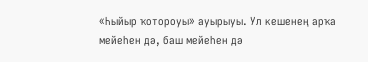«Һыйыр ҡотороуы» ауырыуы. Ул кешенең арҡа мейеһен дә, баш мейеһен дә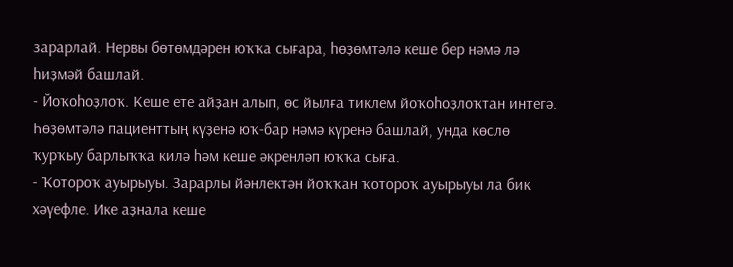зарарлай. Нервы бөтөмдәрен юҡҡа сығара, һөҙөмтәлә кеше бер нәмә лә һиҙмәй башлай.
- Йоҡоһоҙлоҡ. Кеше ете айҙан алып, өс йылға тиклем йоҡоһоҙлоҡтан интегә. Һөҙөмтәлә пациенттың күҙенә юҡ-бар нәмә күренә башлай, унда көслө ҡурҡыу барлыҡҡа килә һәм кеше әкренләп юҡҡа сыға.
- Ҡотороҡ ауырыуы. Зарарлы йәнлектән йоҡҡан ҡотороҡ ауырыуы ла бик хәүефле. Ике аҙнала кеше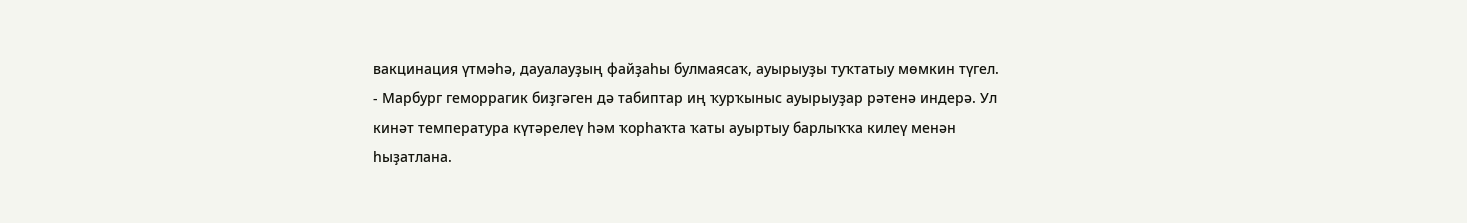вакцинация үтмәһә, дауалауҙың файҙаһы булмаясаҡ, ауырыуҙы туҡтатыу мөмкин түгел.
- Марбург геморрагик биҙгәген дә табиптар иң ҡурҡыныс ауырыуҙар рәтенә индерә. Ул кинәт температура күтәрелеү һәм ҡорһаҡта ҡаты ауыртыу барлыҡҡа килеү менән һыҙатлана.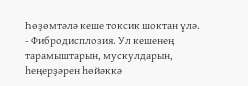Һөҙөмтәлә кеше токсик шоктан үлә.
- Фибродисплозия. Ул кешенең тарамыштарын, мускулдарын, һеңерҙәрен һөйәккә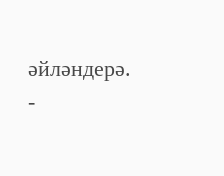әйләндерә.
-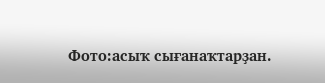Фото:асыҡ сығанаҡтарҙан.